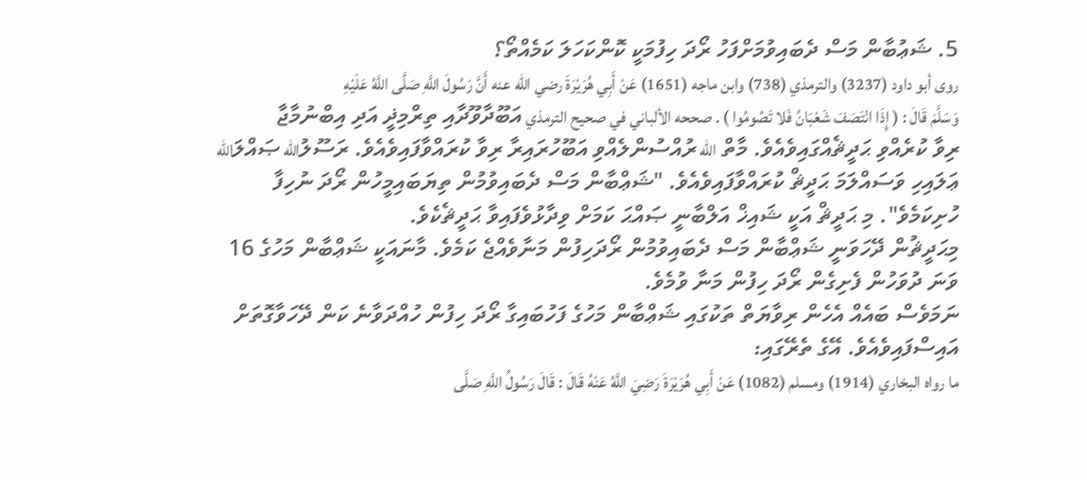5. ޝަޢުބާން މަސް ދެބައިވުމަށްފަހު ރޯދަ ހިފުމަކީ ކޮންކަހަލަ ކަމެއްތޯ؟
روى أبو داود (3237) والترمذي (738) وابن ماجه (1651) عَنْ أَبِي هُرَيْرَةَ رضي الله عنه أَنَّ رَسُولَ اللَّهِ صَلَّى اللَّهُ عَلَيْهِ وَسَلَّمَ قَالَ : ( إِذَا انْتَصَفَ شَعْبَانُ فَلا تَصُومُوا ) . صححه الألباني في صحيح الترمذي އަބޫދާވޫދާއި ތިރްމިޛީ އަދި އިބްނުމާޖާ ރިވާ ކުރެއްވި ޙަދީޘެއްގައިވެއެވެ. މާތް الله ރުއްސުންލެއްވި އަބޫހުރައިރާ ރިވާ ކުރައްވާފައިވެއެވެ. ރަސޫލުالله ޞައްލަالله ޢަލައިހި ވަސައްލަމަ ޙަދީޘް ކުރައްވާފައިވެއެވެ. "ޝަޢްބާން މަސް ދެބައިވުމުން ތިޔަބައިމީހުން ރޯދަ ނުހިފާ ހުށިކަމެވެ". މި ޙަދީޘް އަކީ ޝައިޚް އަލްބާނީ ޞައްޙަ ކަމަށް ވިދާޅުވެފައިވާ ޙަދީޘެކެވެ.
މިޙަދީޘުން ދޭހަވަނީ ޝަޢްބާން މަސް ދެބައިވުމުން ރޯދަހިފުން މަނާވެއްޖެ ކަމެވެ. މާނައަކީ ޝަޢްބާން މަހުގެ 16 ވަނަ ދުވަހުން ފެށިގެން ރޯދަ ހިފުން މަނާ ވުމެވެ.
ނަމަވެސް ބައެއް އެހެން ރިވާޔަތް ތަކުގައި ޝަޢްބާން މަހުގެ ފަހުބައިގާ ރޯދަ ހިފުން ހުއްދަވާނެ ކަން ދޭހަވާގޮތަށް އައިސްފައިވެއެވެ. އޭގެ ތެރޭގައި:
ما رواه البخاري (1914) ومسلم (1082) عَنْ أَبِي هُرَيْرَةَ رَضِيَ اللَّهُ عَنْهُ قَالَ : قَالَ رَسُولُ اللَّهِ صَلَّى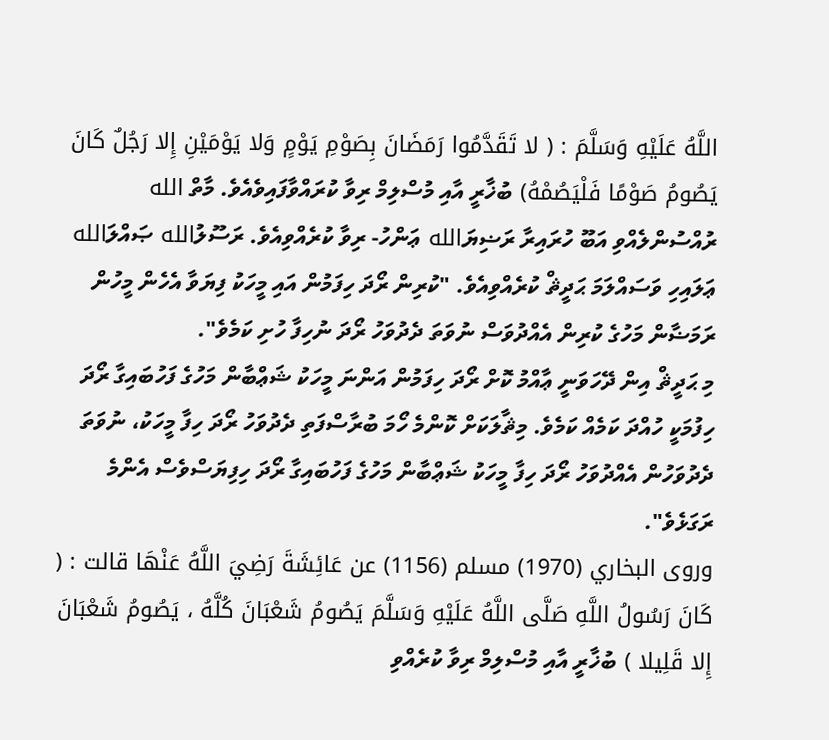اللَّهُ عَلَيْهِ وَسَلَّمَ : ( لا تَقَدَّمُوا رَمَضَانَ بِصَوْمِ يَوْمٍ وَلا يَوْمَيْنِ إِلا رَجُلٌ كَانَ يَصُومُ صَوْمًا فَلْيَصُمْهُ) ބުޚާރީ އާއި މުސްލިމް ރިވާ ކުރައްވާފައިވެއެވެ. މާތް الله ރުއްސުންލެއްވި އަބޫ ހުރައިރާ ރަޟިޔަالله ޢަންހު- ރިވާ ކުރެއްވިއެވެ. ރަސޫލުالله ޞައްލަالله ޢަލައިހި ވަސައްލަމަ ޙަދީޘް ކުރެއްވިއެވެ. "ކުރިން ރޯދަ ހިފަމުން އައި މީހަކު ފިޔަވާ އެހެން މީހުން ރަމަޟާން މަހުގެ ކުރިން އެއްދުވަސް ނުވަތަ ދެދުވަހު ރޯދަ ނުހިފާ ހުށި ކަމެވެ".
މި ޙަދީޘް އިން ދޭހަވަނީ ޢާއްމު ކޮށް ރޯދަ ހިފަމުން އަންނަ މީހަކު ޝަޢްބާން މަހުގެ ފަހުބައިގާ ރޯދަ ހިފުމަކީ ހުއްދަ ކަމެއް ކަމެވެ. މިޘާލަކަށް ކޮންމެ ހޯމަ ބުރާސްފަތި ދެދުވަހު ރޯދަ ހިފާ މީހަކު، ނުވަތަ ދެދުވަހުން އެއްދުވަހު ރޯދަ ހިފާ މީހަކު ޝަޢްބާން މަހުގެ ފަހުބައިގާ ރޯދަ ހިފިޔަސްވެސް އެންމެ ރަގަޅެވެ".
وروى البخاري (1970) مسلم (1156) عن عَائِشَةَ رَضِيَ اللَّهُ عَنْهَا قالت : ( كَانَ رَسُولُ اللَّهِ صَلَّى اللَّهُ عَلَيْهِ وَسَلَّمَ يَصُومُ شَعْبَانَ كُلَّهُ ، يَصُومُ شَعْبَانَ إِلا قَلِيلا ) ބުޚާރީ އާއި މުސްލިމް ރިވާ ކުރެއްވި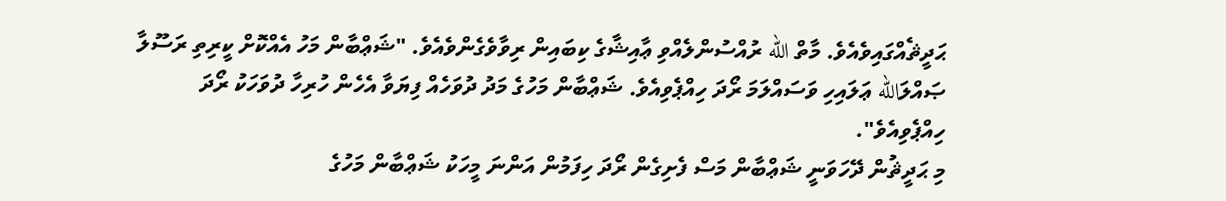ޙަދީޘެއްގައިވެއެވެ. މާތް الله ރުއްސުންލެއްވި ޢާއިޝާގެ ކިބައިން ރިވާވެގެންވެއެވެ. "ޝަޢްބާން މަހު އެއްކޮށް ކީރިތި ރަސޫލާ ޞައްލަالله ޢަލައިހި ވަސައްލަމަ ރޯދަ ހިއްޕެވިއެވެ. ޝަޢްބާން މަހުގެ މަދު ދުވަހެއް ފިޔަވާ އެހެން ހުރިހާ ދުވަހަކު ރޯދަ ހިއްޕެވިއެވެ".
މި ޙަދީޘުން ދޭހަވަނީ ޝަޢްބާން މަސް ފެށިގެން ރޯދަ ހިފަމުން އަންނަ މީހަކު ޝަޢްބާން މަހުގެ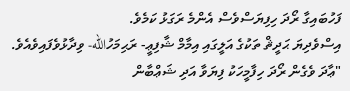ފަހުބައިގާ ރޯދަ ހިފިޔަސްވެސް އެންމެ ރަގަޅު ކަމެވެ.
އިސްވެދިޔަ ޙަދީޘް ތަކުގެ އަލީގައި އިމާމް ޝާފިޢީ- ރަޙިމަހުالله- ވިދާޅުވެފައިވެއެވެ. "ޢާދަ ވެގެން ރޯދަ ހިފާމީހަކު ފިޔަވާ އަދި ޝަޢްބާން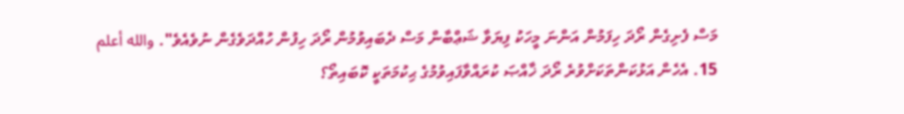މަސް ފެށިގެން ރޯދަ ހިފަމުން އަންނަ މީހަކު ފިޔަވާ ޝަޢްބާން މަސް ދެބައިވުމުން ރޯދަ ހިފުން ހުއްދަވެގެން ނުވެއެވެ". والله أعلم
15. އެހެން އަޅުކަންތަކަށްވުރެ ރޯދަ ޚާއްޞަ ކުރައްވާފައިވުމުގެ ޙިކުމަތަކީ ކޮބައިތޯ؟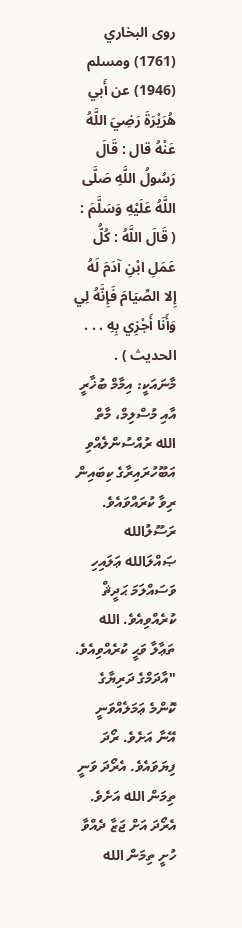روى البخاري (1761) ومسلم (1946) عن أَبي هُرَيْرَةَ رَضِيَ اللَّهُ عَنْهُ قال : قَالَ رَسُولُ اللَّهِ صَلَّى اللَّهُ عَلَيْهِ وَسَلَّمَ : ( قَالَ اللَّهُ : كُلُّ عَمَلِ ابْنِ آدَمَ لَهُ إِلا الصِّيَامَ فَإِنَّهُ لِي وَأَنَا أَجْزِي بِهِ . . . الحديث ) . މާނައަކީ: އިމާމް ބުޚާރީ އާއި މުސްލިމް، މާތް الله ރުއްސުންލެއްވި އަބޫހުރައިރާގެ ކިބައިން ރިވާ ކުރައްވައެވެ. ރަސޫލުالله ޞައްލަالله ޢަލައިހި ވަސައްލަމަ ޙަދީޘް ކުރެއްވިއެވެ. الله ތަޢާލާ ވަޙީ ކުރެއްވިއެވެ. "އާދަމްގެ ދަރިޔާގެ ކޮންމެ ޢަމަލެއްވަނީ އޭނާ އަށެވެ. ރޯދަ ފިޔަވައެވެ. އެރޯދަ ވަނީ ތިމަން الله އަށެވެ. އެރޯދަ އަށް ޖަޒާ ދެއްވާ ހުށީ ތިމަން الله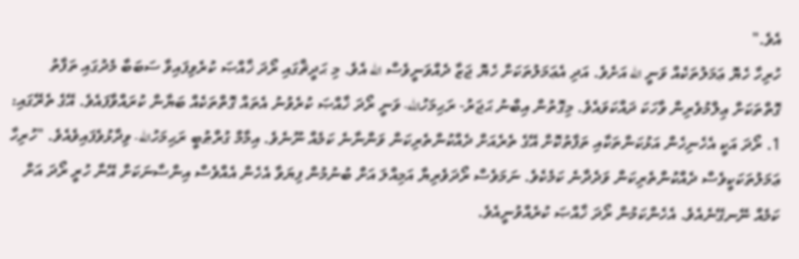އެވެ."
ހުރިހާ ހެޔޮ ޢަމަލުތަކެއް ވަނީ الله އަށެވެ. އަދި އެޢަމަލުތަކަށް ހެޔޮ ޖަޒާ ދެއްވަނީވެސް الله އެވެ. މި ޙަދީޘްގައި ރޯދަ ޚާއްޞަ ކުރެވިފައިވާ ސަބަބާ މެދުގައި ތަފާތު ގޮތްތަކަށް ޢިލްމުވެރިން ވާހަކަ ދައްކަވައެވެ. މިގޮތުން އިބްނު ޙަޖަރު- ރަޙިމަހުالله- ވަނީ ރޯދަ ޚާއްޞަ ކުރެވުނު އެތައް ގޮތްތަކެއް ބަޔާން ކުރައްވާފައެވެ. އޭގެ ތެރޭގައި:
1. ރޯދަ އަކީ އެހެނިހެން އަޅުކަންތަކާއި ތަފާތުކޮށް އޭގެ ތެރެއަށް ދެއްކުންތެރިކަން ވަންނާނެ ކަމެއް ނޫނެވެ. އިމާމް ގުރްޠުބީ ރަޙިމަހުالله- ވިދާޅުވެފައިވެއެވެ. "ހުރިހާ ޢަމަލުތަކަކީވެސް ދެއްކުންތެރިކަން ވަދެދާނެ ކަމެކެވެ. ނަމަވެސް ރޯދަވެރިޔާ އަމިއްލަ އަށް ބުނުމުން ފިޔަވާ އެހެން އެއްވެސް އިންސާނަކަށް އޭނާ ހުރީ ރޯދަ އަށް ކަމެއް ނޭނގޭނެއެވެ. އެހެންކަމުން ރޯދަ ޚާއްޞަ ކުރެއްވުނީއެވެ.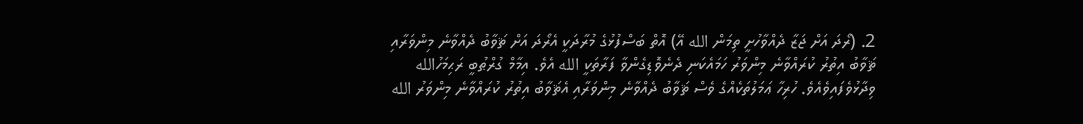2. (ރޯދަ އަށް ޖަޒާ ދެއްވާހުށީ ތިމަން الله އޭ) އޮތް ބަސްފުޅުގެ މުރާދަކީ އެރޯދަ އަށް ޘަވާބު ދެއްވާނެ މިންވަރާއި ޘަވާބު އިތުރު ކުރައްވާނެ މިންވަރު ހަމައެކަނި ދެނެވޮޑިގެންވާ ފަރާތަކީ الله އެވެ. އިމާމް ގުރްޠުބީ ރަޙިމަހުالله ވިދާޅުވެފައިވެއެވެ. ހުރިހާ ޢަމަލުތަކެއްގެ ވެސް ޘަވާބު ދެއްވާނެ މިންވަރާއި އެޘަވާބު އިތުރު ކުރައްވާނެ މިންވަރު الله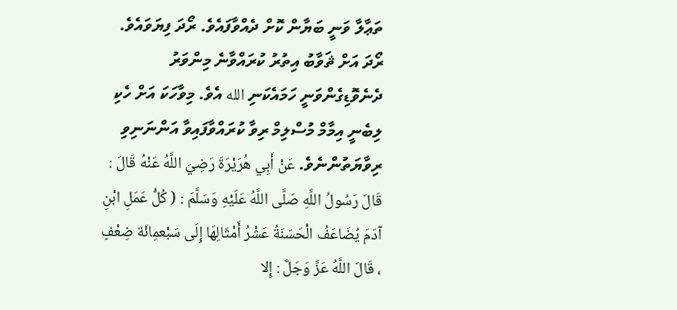ތަޢާލާ ވަނީ ބަޔާން ކޮށް ދެއްވާފައެވެ. ރޯދަ ފިޔަވައެވެ. ރޯދަ އަށް ޘަވާބު އިތުރު ކުރައްވާނެ މިންވަރު ދެނެވޮޑިގެންވަނީ ހަމައެކަނި الله އެވެ. މިވާހަކަ އަށް ހެކި ލިބެނީ އިމާމް މުސްލިމް ރިވާ ކުރައްވާފައިވާ އަންނަނިވި ރިވާޔަތުންނެވެ. عَنْ أَبِي هُرَيْرَةَ رَضِيَ اللَّهُ عَنْهُ قَالَ : قَالَ رَسُولُ اللَّهِ صَلَّى اللَّهُ عَلَيْهِ وَسَلَّمَ : ( كُلُّ عَمَلِ ابْنِ آدَمَ يُضَاعَفُ الْحَسَنَةُ عَشْرُ أَمْثَالِهَا إِلَى سَبْعمِائَة ضِعْفٍ ، قَالَ اللَّهُ عَزَّ وَجَلَّ : إِلا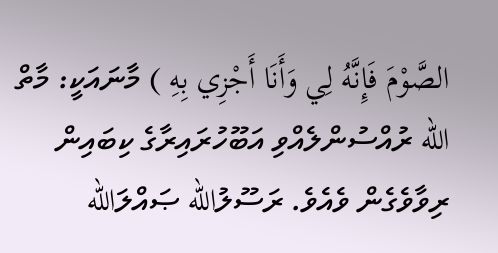الصَّوْمَ فَإِنَّهُ لِي وَأَنَا أَجْزِي بِهِ ) މާނައަކީ: މާތް الله ރުއްސުންލެއްވި އަބޫހުރައިރާގެ ކިބައިން ރިވާވެގެން ވެއެވެ. ރަސޫލުالله ޞައްލަالله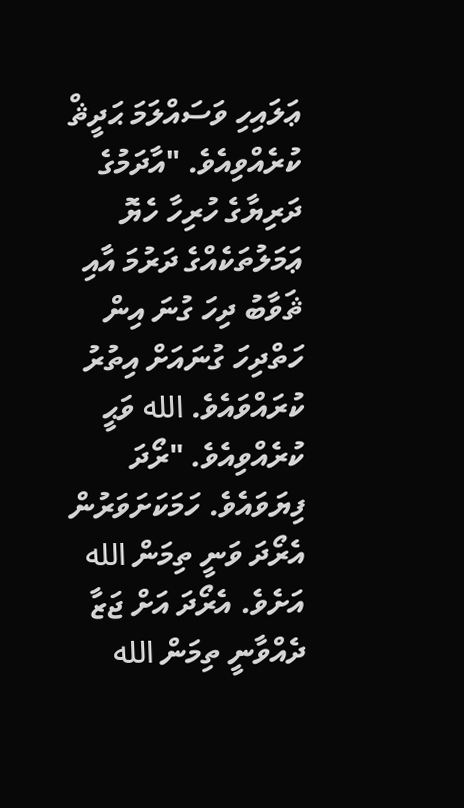ޢަލައިހި ވަސައްލަމަ ޙަދީޘް ކުރެއްވިއެވެ. "އާދަމުގެ ދަރިޔާގެ ހުރިހާ ހެޔޮ ޢަމަލުތަކެއްގެ ދަރުމަ އާއި ޘަވާބު ދިހަ ގުނަ އިން ހަތްދިހަ ގުނައަށް އިތުރު ކުރައްވައެވެ. الله ވަޙީ ކުރެއްވިއެވެ. "ރޯދަ ފިޔަވައެވެ. ހަމަކަށަވަރުން އެރޯދަ ވަނީ ތިމަން الله އަށެވެ. އެރޯދަ އަށް ޖަޒާ ދެއްވާނީ ތިމަން الله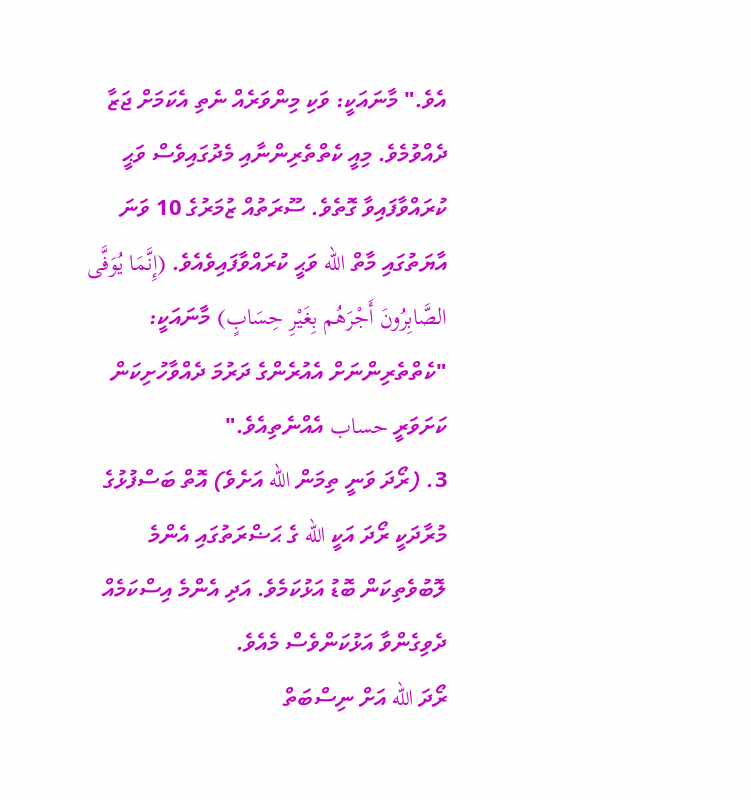އެވެ." މާނައަކީ: ވަކި މިންވަރެއް ނެތި އެކަމަށް ޖަޒާ ދެއްވުމެވެ. މިއީ ކެތްތެރިންނާއި މެދުގައިވެސް ވަޙީ ކުރައްވާފައިވާ ގޮތެވެ. ސޫރަތުއް ޒުމަރުގެ 10 ވަނަ އާޔަތުގައި މާތް الله ވަޙީ ކުރައްވާފައިވެއެވެ. (إِنَّمَا يُوَفَّى الصَّابِرُ‌ونَ أَجْرَ‌هُم بِغَيْرِ‌ حِسَابٍ) މާނައަކީ: "ކެތްތެރިންނަށް އެއުރެންގެ ދަރުމަ ދެއްވާހުށިކަން ކަށަވަރީ حساب އެއްނެތިއެވެ."
3. (ރޯދަ ވަނީ ތިމަން الله އަށެވެ) އޮތް ބަސްފުޅުގެ މުރާދަކީ ރޯދަ އަކީ الله ގެ ޙަޟްރަތުގައި އެންމެ ލޮބުވެތިކަން ބޮޑު އަޅުކަމެވެ. އަދި އެންމެ އިސްކަމެއް ދެވިގެންވާ އަޅުކަންވެސް މެއެވެ.
ރޯދަ الله އަށް ނިސްބަތް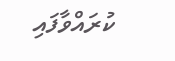ކުރައްވާފައި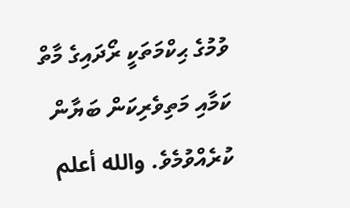ވުމުގެ ޙިކްމަތަކީ ރޯދައިގެ މާތް ކަމާއި މަތިވެރިކަން ބަޔާން ކުރެއްވުމެވެ. والله أعلم